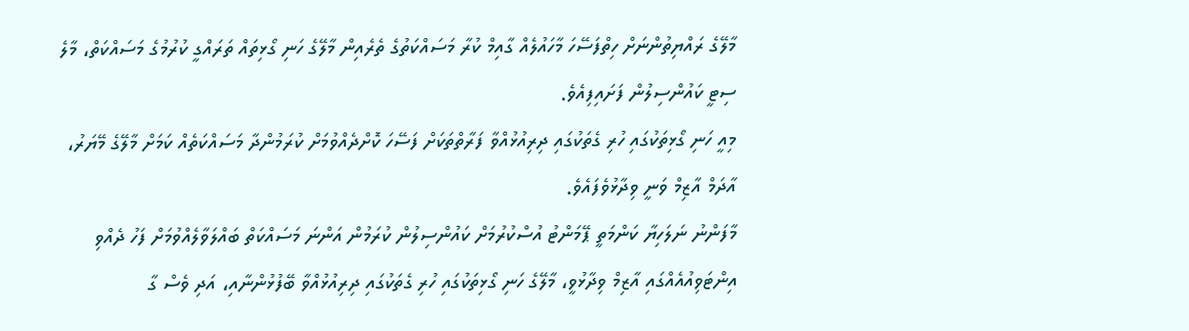މާލޭގެ ރައްޔިތުންނަށް ހިތްފަސޭހަ މާހައުލެއް ގާއިމް ކުރާ މަސައްކަތުގެ ތެރެއިން މާލޭގެ ހަނި ގޯޅިތައް ތަރައްގީ ކުރުމުގެ މަސައްކަތް، މާލެ ސިޓީ ކައުންސިލުން ފަށައިފިއެވެ.
މިއީ ހަނި ގޯޅިތަކުގައި ހުރި ގެތަކުގައި ދިރިއުޅުއްވާ ފަރާތްތަކަށް ފަސޭހަ ކޮށްދެއްވުމަށް ކުރަމުންދާ މަސައްކަތެއް ކަމަށް މާލޭގެ މޭޔަރު، އާދަމް އާޒިމް ވަނީ ވިދާޅުވެފައެވެ.
މާފަންނު ނަލަހިޔާ ކަންމަތީ ޕޭމަންޓު އުސްކުރުމަށް ކައުންސިލުން ކުރަމުން އަންނަ މަސައްކަތް ބައްލަވާލެއްވުމަށް ފަހު ދެއްވި އިންޓަވިއުއެއްގައި އާޒިމް ވިދާޅުވީ، މާލޭގެ ހަނި ގޯޅިތަކުގައި ހުރި ގެތަކުގައި ދިރިއުޅުއްވާ ބޭފުޅުންނާއި، އަދި ވެސް ގާ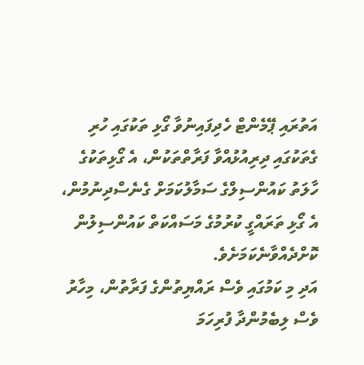އަތުރައި ޕޭމެންޓް ހެދިފައިނުވާ ގޯޅި ތަކުގައި ހުރި ގެތަކުގައި ދިރިއުޅުއްވާ ފަރާތްތަކުން، އެ ގޯޅިތަކުގެ ހާލަތު ކައުންސިލްގެ ސަމާލުކަމަށް ގެނެސްދިނުމުން، އެ ގޯޅި ތަރައްގީ ކުރުމުގެ މަސައްކަތް ކައުންސިލުން ކޮށްދެއްވާނެކަމަށެވެ.
އަދި މި ކަމުގައި ވެސް ރައްޔިތުންގެ ފަރާތުން، މިހާރު ވެސް ލިބެމުންދާ ފުރިހަމަ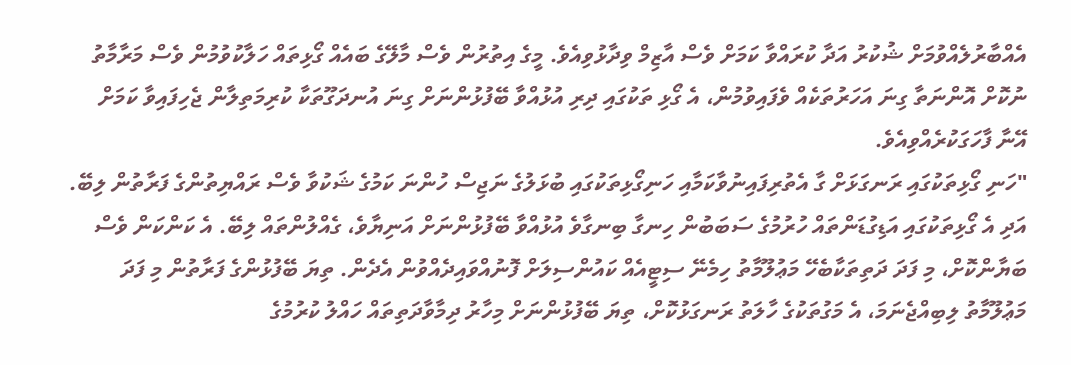އެއްބާރުލެއްވުމަށް ޝުކުރު އަދާ ކުރައްވާ ކަމަށް ވެސް އާޒިމް ވިދާޅުވިއެވެ. މީގެ އިތުރުން ވެސް މާލޭގެ ބައެއް ގޯޅިތައް ހަލާކުވުމުން ވެސް މަރާމާތު ނުކޮށް އޮންނަތާ ގިނަ އަހަރުތަކެއް ވެފައިވުމުން، އެ ގޯޅި ތަކުގައި ދިރި އުޅުއްވާ ބޭފުޅުންނަށް ގިނަ އުނދަގޫތަކާ ކުރިމަތިލާން ޖެހިފައިވާ ކަމަށް އޭނާ ފާހަގަކުރެއްވިއެވެ.
"ހަނި ގޯޅިތަކުގައި ރަނގަޅަށް ގާ އެތުރިފައިނުވާކަމާއި ހަނިގޯޅިތަކުގައި ބުޅަލުގެ ނަޖިސް ހުންނަ ކަމުގެ ޝަކުވާ ވެސް ރައްޔިތުންގެ ފަރާތުން ލިބޭ. އަދި އެ ގޯޅިތަކުގައި އަޑިގުޑަންތައް ހުރުމުގެ ސަބަބުން ހިނގާ ބިނގާވެ އުޅުއްވާ ބޭފުޅުންނަށް އަނިޔާވެ، ގެއްލުންތައް ލިބޭ. އެ ކަންކަން ވެސް ބަޔާންކޮށް، މި ފަދަ ދަތިތަކާބެހޭ މަޢުލޫމާތު ހިމެނޭ ސިޓީއެއް ކައުންސިލަށް ފޮނުއްވައިދެއްވުން އެދެން. ތިޔަ ބޭފުޅުންގެ ފަރާތުން މި ފަދަ މަޢުލޫމާތު ލިބިއްޖެނަމަ، އެ މަގުތަކުގެ ހާލަތު ރަނގަޅުކޮށް، ތިޔަ ބޭފުޅުންނަށް މިހާރު ދިމާވާދަތިތައް ހައްލު ކުރުމުގެ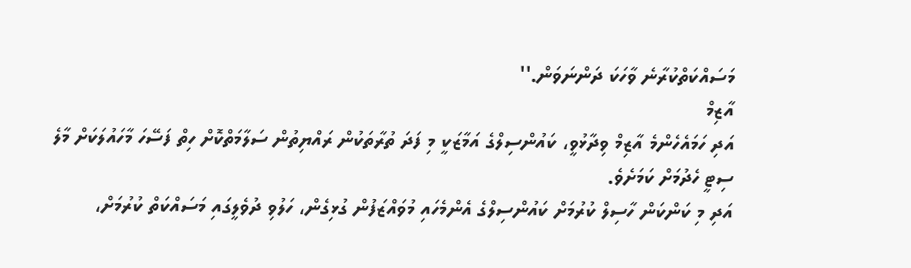މަސައްކަތްކުރާނެ ވާހަކަ ދަންނަވަން.''
އާޒިމް
އަދި ހަމައެހެންމެ އާޒިމް ވިދާޅުވީ، ކައުންސިލްގެ އަމާޒަކީ މި ފަދަ ތުރާތަކުން ރައްޔިތުން ސަލާމަތްކޮށް ހިތް ފަސޭހަ މާހައުލަކަށް މާލެ ސިޓީ ހެދުމަށް ކަމަށެވެ.
އަދި މި ކަންކަން ހާސިލް ކުރުމަށް ކައުންސިލްގެ އެންމެހައި މުވައްޒަފުން ގުޅިގެން، ހަލުވި ދުވެލީގައި މަސައްކަތް ކުރުމަށް،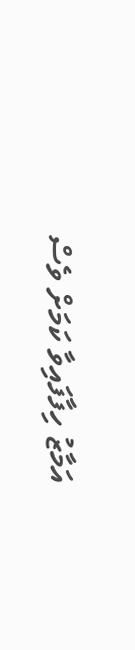އަމާޒު ހިފާފައިވާ ކަމަށް ވެސް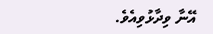އޭނާ ވިދާޅުވިއެވެ.